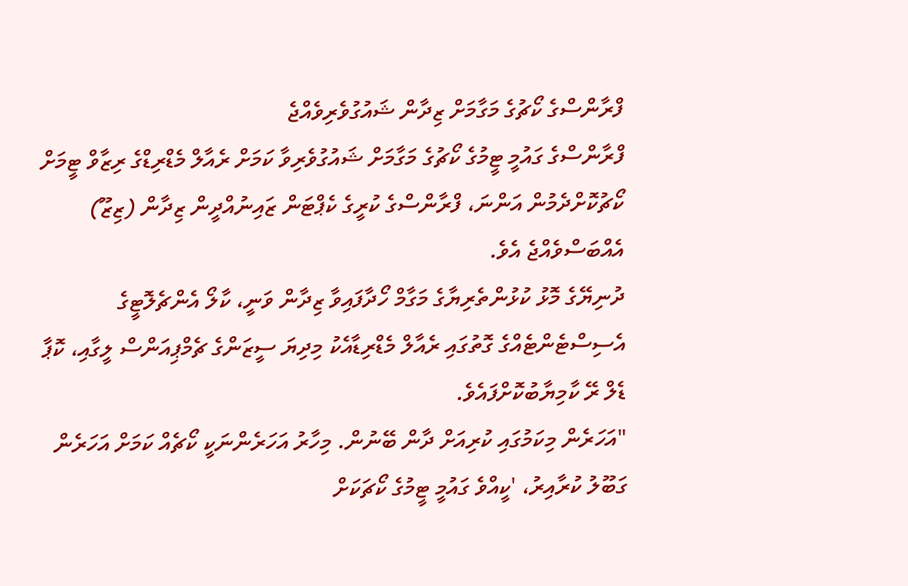ފްރާންސްގެ ކޯޗުގެ މަގާމަށް ޒިދާން ޝައުގުވެރިވެއްޖެ
ފްރާންސްގެ ގައުމީ ޓީމުގެ ކޯޗުގެ މަގާމަށް ޝައުގުވެރިވާ ކަމަށް ރެއާލް މެޑްރިޑްގެ ރިޒާވް ޓީމަށް ކޯޗުކޮށްދެމުން އަންނަ، ފްރާންސްގެ ކުރީގެ ކެޕްޓަން ޒައިނުއްދީން ޒިދާން (ޒިޒޫ) އެއްބަސްވެއްޖެ އެވެ.
ދުނިޔޭގެ މޮޅު ކުޅުންތެރިޔާގެ މަގާމް ހޯދާފައިވާ ޒިދާން ވަނީ، ކާލޯ އެންޗެލޮޓީގެ އެސިސްޓެންޓެއްގެ ގޮތުގައި ރެއާލް މެޑްރިޑާއެކު މިދިޔަ ސީޒަންގެ ޗެމްޕިއަންސް ލީގާއި، ކޮޕާ ޑެލް ރޭ ކާމިޔާބުކޮށްފައެވެ.
"އަހަރެން މިކަމުގައި ކުރިއަށް ދާން ބޭނުން. މިހާރު އަހަރެންނަކީ ކޯޗެއް ކަމަށް އަހަރެން ގަބޫލު ކުރާއިރު، 'ކީއްވެ ގައުމީ ޓީމުގެ ކޯޗަކަށް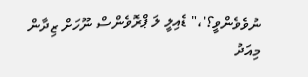ނުވެވެންވީ؟'،" ޑެއިލީ ލަ ޕްރޮވެންސް ނޫހަށް ޒިދާން މިއަދު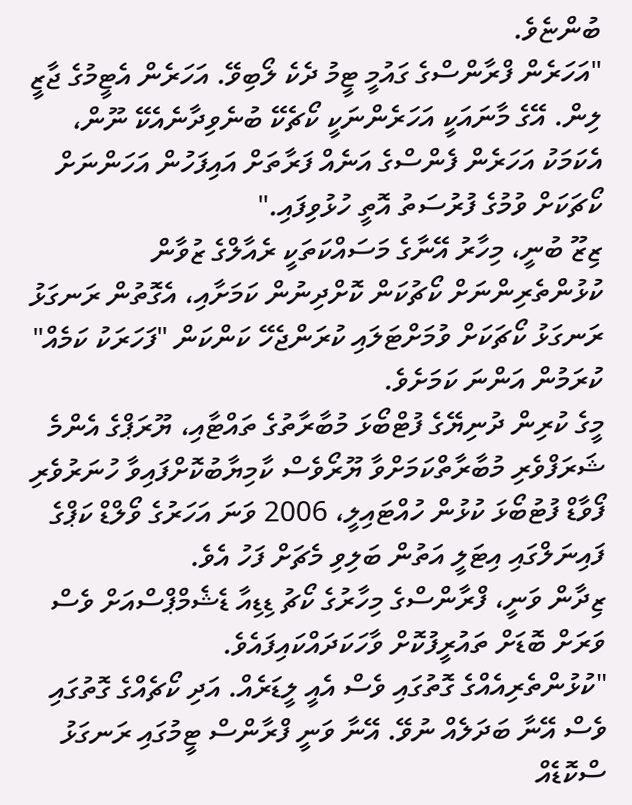ބުންޏެވެ.
"އަހަރެން ފްރާންސްގެ ގައުމީ ޓީމު ދެކެ ލޯބިވޭ. އަހަރެން އެޓީމުގެ ޖާޒީ ލިން. އޭގެ މާނައަކީ އަހަރެންނަކީ ކޯޗެކޭ ބުނެވިދާނެއެކޭ ނޫން، އެކަމަކު އަހަރެން ފެންސްގެ އަނެއް ފަރާތަށް އައިފަހުން އަހަންނަށް ކޯޗަކަށް ވުމުގެ ފުރުސަތު އޮތީ ހުޅުވިފައި."
ޒިޒޫ ބުނީ، މިހާރު އޭނާގެ މަސައްކަތަކީ ރެއާލްގެ ޒުވާން ކުޅުންތެރިންނަށް ކޯޗުކަން ކޮށްދިނުން ކަމަށާއި، އެގޮތުން ރަނގަޅު ރަނގަޅު ކޯޗަކަށް ވުމަށްޓަލައި ކުރަންޖެހޭ ކަންކަން "ފަހަރަކު ކަމެއް" ކުރަމުން އަންނަ ކަމަށެވެ.
މީގެ ކުރިން ދުނިޔޭގެ ފުޓްބޯޅަ މުބާރާތުގެ ތައްޓާއި، ޔޫރަޕްގެ އެންމެ ޝަރަފްވެރި މުބާރާތްކަމަށްވާ ޔޫރޯވެސް ކާމިޔާބުކޮށްފައިވާ ހުނަރުވެރި ފޯވާޑް ފުޓުބޯޅަ ކުޅުން ހުއްޓައިލީ، 2006 ވަނަ އަހަރުގެ ވޯލްޑް ކަޕްގެ ފައިނަލްގައި އިޓަލީ އަތުން ބަލިވި މެޗަށް ފަހު އެވެ.
ޒިދާން ވަނީ، ފްރާންސްގެ މިހާރުގެ ކޯޗު ޑިޑިއާ ޑެޝެމްޕްސްއަށް ވެސް ވަރަށް ބޮޑަށް ތައުރީފުކޮށް ވާހަކަދައްކައިފައެވެ.
"ކުޅުންތެރިއެއްގެ ގޮތުގައި ވެސް އެއީ ލީޑަރެއް. އަދި ކޯޗެއްގެ ގޮތުގައި ވެސް އޭނާ ބަދަލެއް ނުވޭ. އޭނާ ވަނީ ފްރާންސް ޓީމުގައި ރަނގަޅު ސްކޮޑެއް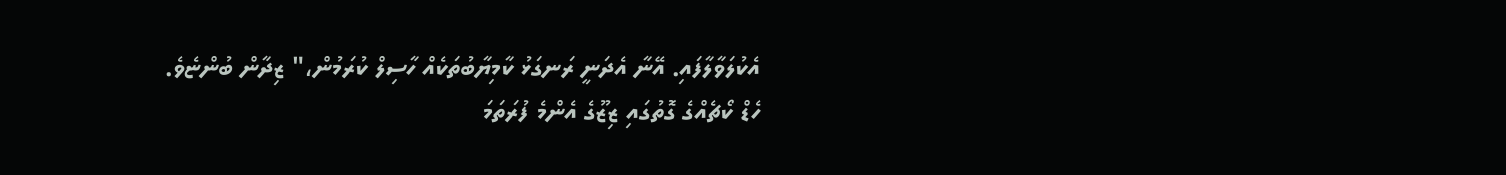އެކުލަވާލާފައި. އޭނާ އެދަނީ ރަނގަޅު ކާމިޔާބުތަކެއް ހާސިލް ކުރަމުން،" ޒިދާން ބުންޏެވެ.
ހެޑް ކޯޗެއްގެ ގޮތުގައި ޒިޒޫގެ އެންމެ ފުރަތަމަ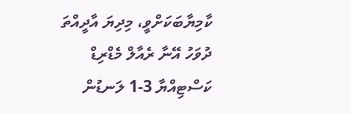ކާމިޔާބަކަށްވީ، މިދިޔަ އާދީއްތަ ދުވަހު އޭނާ ރެއާލް މެޑްރިޑް ކަސްޓިއްޔާ 3-1 ލަނޑުން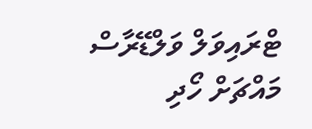ޓްރައިވަލް ވަލްޑޭރާސް މައްޗަށް ހޯދި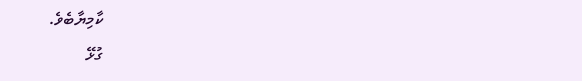ކާމިޔާބެވެ.
ގުޅޭ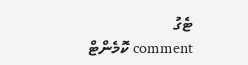ޓެގު
comment ކޮމެންޓް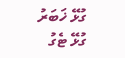ގުޅޭ ޚަބަރު
ގުޅޭ ޓެގު